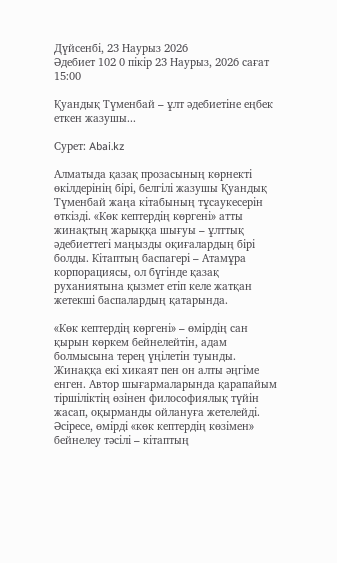Дүйсенбі, 23 Наурыз 2026
Әдебиет 102 0 пікір 23 Наурыз, 2026 сағат 15:00

Қуандық Түменбай – ұлт әдебиетіне еңбек еткен жазушы...

Сурет: Abai.kz

Алматыда қазақ прозасының көрнекті өкілдерінің бірі, белгілі жазушы Қуандық Түменбай жаңа кітабының тұсаукесерін өткізді. «Көк кептердің көргені» атты жинақтың жарыққа шығуы – ұлттық әдебиеттегі маңызды оқиғалардың бірі болды. Кітаптың баспагері – Атамұра корпорациясы, ол бүгінде қазақ руханиятына қызмет етіп келе жатқан жетекші баспалардың қатарында.

«Көк кептердің көргені» – өмірдің сан қырын көркем бейнелейтін, адам болмысына терең үңілетін туынды. Жинаққа екі хикаят пен он алты әңгіме енген. Автор шығармаларында қарапайым тіршіліктің өзінен философиялық түйін жасап, оқырманды ойлануға жетелейді. Әсіресе, өмірді «көк кептердің көзімен» бейнелеу тәсілі – кітаптың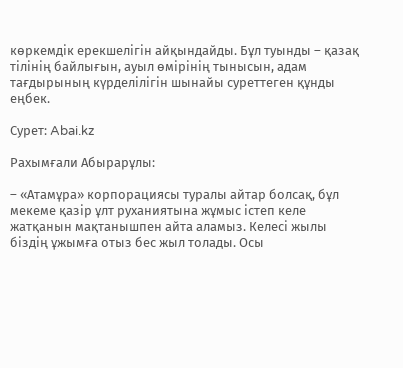көркемдік ерекшелігін айқындайды. Бұл туынды – қазақ тілінің байлығын, ауыл өмірінің тынысын, адам тағдырының күрделілігін шынайы суреттеген құнды еңбек.

Сурет: Abai.kz

Рахымғали Абырарұлы:

– «Атамұра» корпорациясы туралы айтар болсақ, бұл мекеме қазір ұлт руханиятына жұмыс істеп келе жатқанын мақтанышпен айта аламыз. Келесі жылы біздің ұжымға отыз бес жыл толады. Осы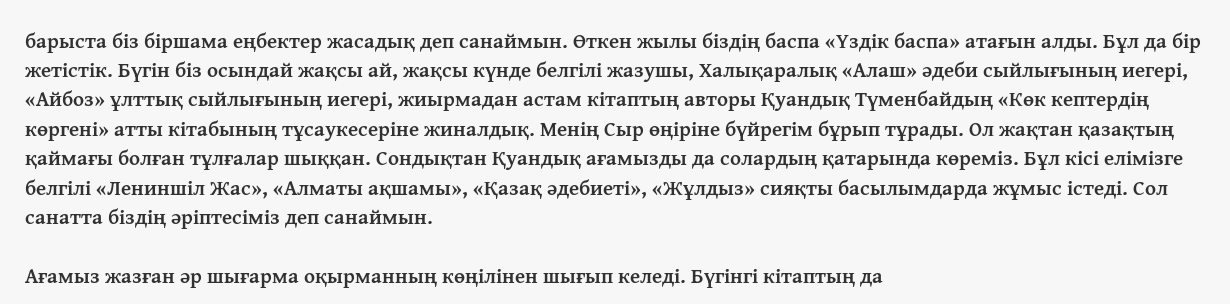барыста біз біршама еңбектер жасадық деп санаймын. Өткен жылы біздің баспа «Үздік баспа» атағын алды. Бұл да бір жетістік. Бүгін біз осындай жақсы ай, жақсы күнде белгілі жазушы, Халықаралық «Алаш» әдеби сыйлығының иегері, «Айбоз» ұлттық сыйлығының иегері, жиырмадан астам кітаптың авторы Қуандық Түменбайдың «Көк кептердің көргені» атты кітабының тұсаукесеріне жиналдық. Менің Сыр өңіріне бүйрегім бұрып тұрады. Ол жақтан қазақтың қаймағы болған тұлғалар шыққан. Сондықтан Қуандық ағамызды да солардың қатарында көреміз. Бұл кісі елімізге белгілі «Лениншіл Жас», «Алматы ақшамы», «Қазақ әдебиеті», «Жұлдыз» сияқты басылымдарда жұмыс істеді. Сол санатта біздің әріптесіміз деп санаймын.

Ағамыз жазған әр шығарма оқырманның көңілінен шығып келеді. Бүгінгі кітаптың да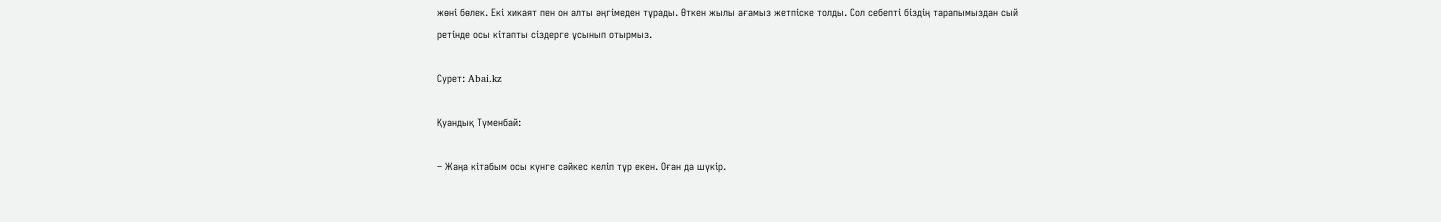жөні бөлек. Екі хикаят пен он алты әңгімеден тұрады. Өткен жылы ағамыз жетпіске толды. Сол себепті біздің тарапымыздан сый ретінде осы кітапты сіздерге ұсынып отырмыз.

Сурет: Abai.kz

Қуандық Түменбай:

– Жаңа кітабым осы күнге сәйкес келіп тұр екен. Оған да шүкір.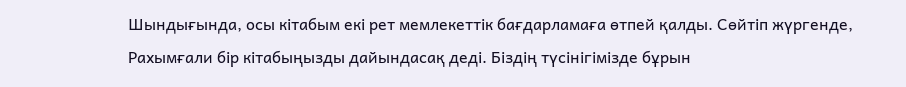Шындығында, осы кітабым екі рет мемлекеттік бағдарламаға өтпей қалды. Сөйтіп жүргенде, Рахымғали бір кітабыңызды дайындасақ деді. Біздің түсінігімізде бұрын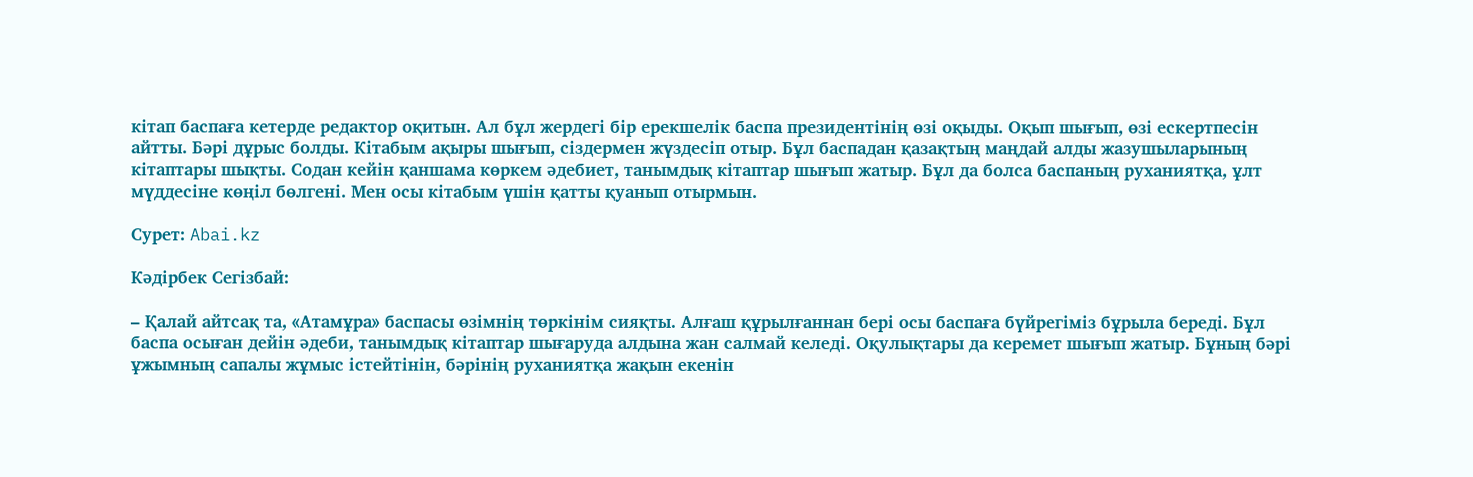кітап баспаға кетерде редактор оқитын. Ал бұл жердегі бір ерекшелік баспа президентінің өзі оқыды. Оқып шығып, өзі ескертпесін айтты. Бәрі дұрыс болды. Кітабым ақыры шығып, сіздермен жүздесіп отыр. Бұл баспадан қазақтың маңдай алды жазушыларының кітаптары шықты. Содан кейін қаншама көркем әдебиет, танымдық кітаптар шығып жатыр. Бұл да болса баспаның руханиятқа, ұлт мүддесіне көңіл бөлгені. Мен осы кітабым үшін қатты қуанып отырмын.

Сурет: Abai.kz

Кәдірбек Сегізбай:

– Қалай айтсақ та, «Атамұра» баспасы өзімнің төркінім сияқты. Алғаш құрылғаннан бері осы баспаға бүйрегіміз бұрыла береді. Бұл баспа осыған дейін әдеби, танымдық кітаптар шығаруда алдына жан салмай келеді. Оқулықтары да керемет шығып жатыр. Бұның бәрі ұжымның сапалы жұмыс істейтінін, бәрінің руханиятқа жақын екенін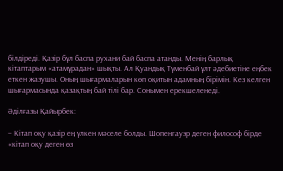білдіреді. Қазір бұл баспа рухани бай баспа атанды. Менің барлық кітаптарым «атамұрадан» шықты. Ал Қуандық Түменбай ұлт әдебиетіне еңбек еткен жазушы. Оның шығармаларын көп оқитын адамның бірімін. Кез келген шығармасында қазақтың бай тілі бар. Сонымен ерекшеленеді.

Әділғазы Қайырбек:

– Кітап оқу қазір ең үлкен мәселе болды. Шопенгауэр деген философ бірде «кітап оқу деген өз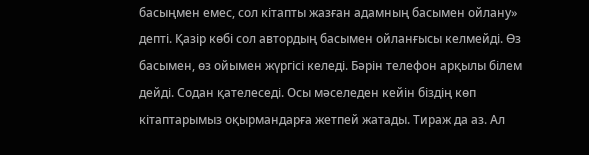басыңмен емес, сол кітапты жазған адамның басымен ойлану» депті. Қазір көбі сол автордың басымен ойланғысы келмейді. Өз басымен, өз ойымен жүргісі келеді. Бәрін телефон арқылы білем дейді. Содан қателеседі. Осы мәселеден кейін біздің көп кітаптарымыз оқырмандарға жетпей жатады. Тираж да аз. Ал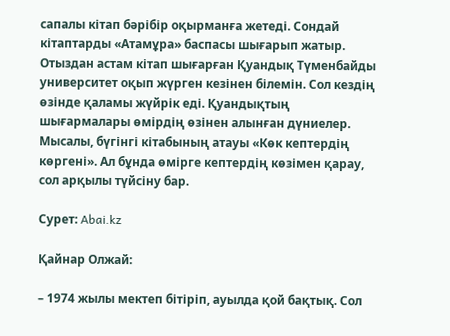сапалы кітап бәрібір оқырманға жетеді. Сондай кітаптарды «Атамұра» баспасы шығарып жатыр. Отыздан астам кітап шығарған Қуандық Түменбайды университет оқып жүрген кезінен білемін. Сол кездің өзінде қаламы жүйрік еді. Қуандықтың шығармалары өмірдің өзінен алынған дүниелер. Мысалы, бүгінгі кітабының атауы «Көк кептердің көргені». Ал бұнда өмірге кептердің көзімен қарау, сол арқылы түйсіну бар.

Сурет: Abai.kz

Қайнар Олжай:

– 1974 жылы мектеп бітіріп, ауылда қой бақтық. Сол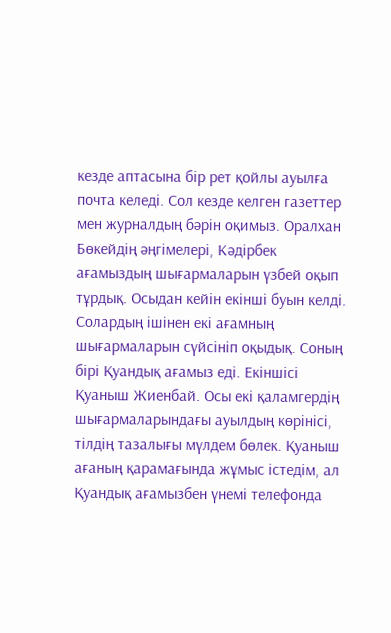кезде аптасына бір рет қойлы ауылға почта келеді. Сол кезде келген газеттер мен журналдың бәрін оқимыз. Оралхан Бөкейдің әңгімелері, Кәдірбек ағамыздың шығармаларын үзбей оқып тұрдық. Осыдан кейін екінші буын келді. Солардың ішінен екі ағамның шығармаларын сүйсініп оқыдық. Соның бірі Қуандық ағамыз еді. Екіншісі Қуаныш Жиенбай. Осы екі қаламгердің шығармаларындағы ауылдың көрінісі, тілдің тазалығы мүлдем бөлек. Қуаныш ағаның қарамағында жұмыс істедім, ал Қуандық ағамызбен үнемі телефонда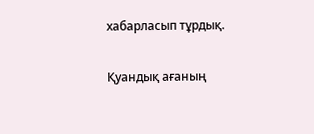хабарласып тұрдық.

Қуандық ағаның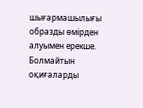шығармашылығы образды өмірден алуымен ерекше. Болмайтын оқиғаларды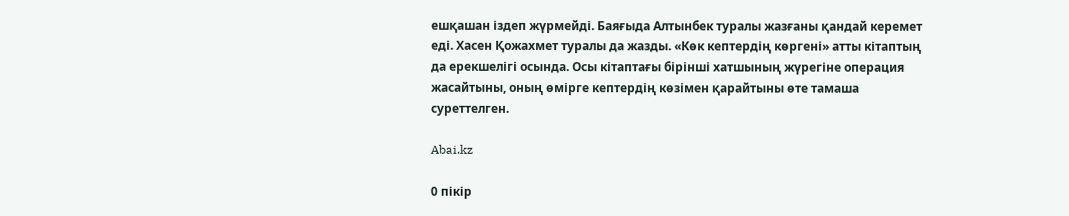ешқашан іздеп жүрмейді. Баяғыда Алтынбек туралы жазғаны қандай керемет еді. Хасен Қожахмет туралы да жазды. «Көк кептердің көргені» атты кітаптың да ерекшелігі осында. Осы кітаптағы бірінші хатшының жүрегіне операция жасайтыны, оның өмірге кептердің көзімен қарайтыны өте тамаша суреттелген.

Abai.kz

0 пікір